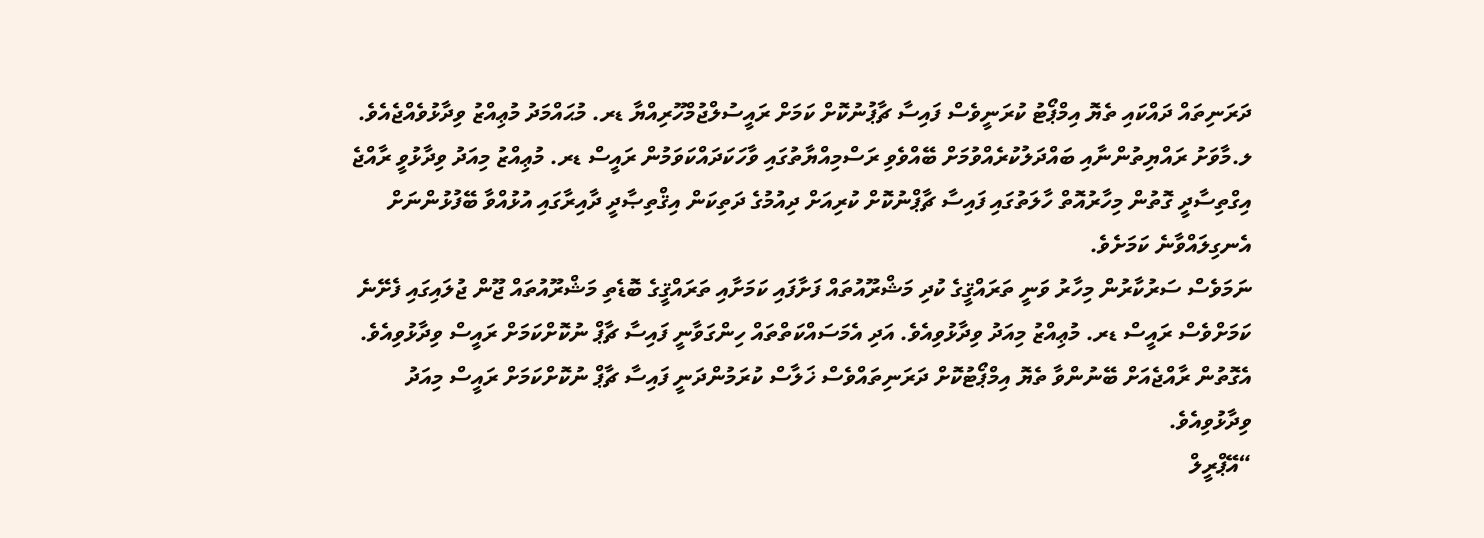ދަރަނިތައް ދައްކައި ތެޔޮ އިމްޕޯޓު ކުރަނީވެސް ފައިސާ ޗާޕުނުކޮށް ކަމަށް ރައީސުލްޖުމްހޫރިއްޔާ ޑރ. މުޙައްމަދު މުޢިއްޒު ވިދާޅުވެއްޖެއެވެ.
ލ.މާވަށު ރައްޔިތުންނާއި ބައްދަލުކުރެއްވުމަށް ބޭއްވެވި ރަސްމިއްޔާތުގައި ވާހަކަދައްކަވަމުން ރައީސް ޑރ. މުޢިއްޒު މިއަދު ވިދާޅުވީ ރާއްޖެ އިގްތިސާދީ ގޮތުން މިހާރުއޮތް ހާލަތުގައި ފައިސާ ޗާޕްނުކޮށް ކުރިއަށް ދިއުމުގެ ދަތިކަން އިޤްތިޞާދީ ދާއިރާގައި އުޅުއްވާ ބޭފުޅުންނަށް އެނގިލައްވާނެ ކަމަށެވެ.
ނަމަވެސް ސަރުކާރުން މިހާރު ވަނީ ތަރައްޤީގެ ކުދި މަޝްރޫއުތައް ފަށާފައި ކަމަށާއި ތަރައްޤީގެ ބޮޑެތި މަޝްރޫއުތައް ޖޫން ޖުލައިގައި ފެށޭނެ ކަމަށްވެސް ރައީސް ޑރ. މުޢިއްޒު މިއަދު ވިދާޅުވިއެވެ. އަދި އެމަސައްކަތްތައް ހިންގަވާނީ ފައިސާ ޗާޕް ނުކޮށްކަމަށް ރައީސް ވިދާޅުވިއެވެ.
އެގޮތުން ރާއްޖެއަށް ބޭނުންވާ ތެޔޮ އިމްޕޯޓުކޮށް ދަރަނިތައްވެސް ޚަލާސް ކުރަމުންދަނީ ފައިސާ ޗާޕް ނުކޮށްކަމަށް ރައީސް މިއަދު ވިދާޅުވިއެވެ.
“އޭޕްރީލް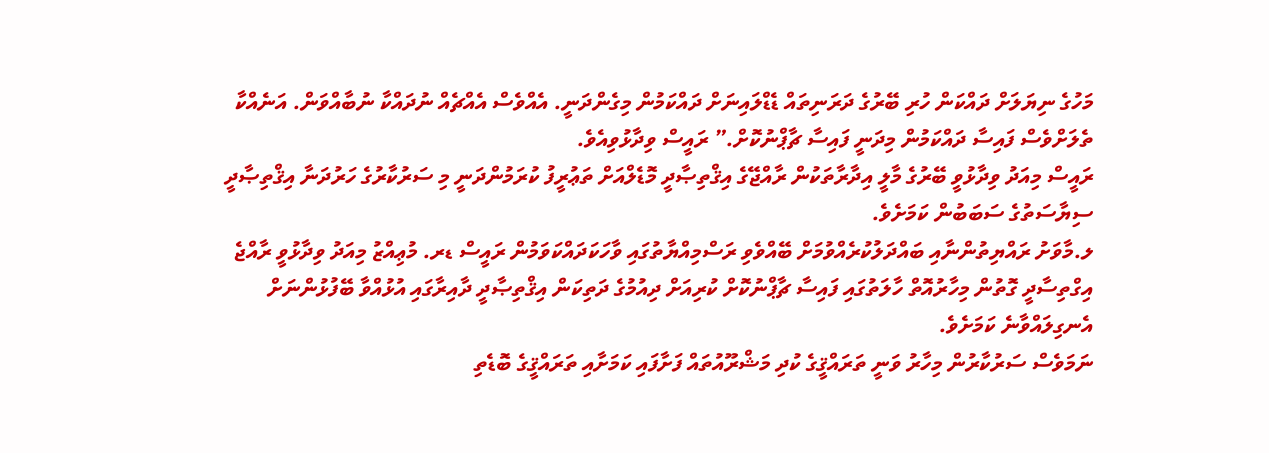މަހުގެ ނިޔަލަށް ދައްކަން ހުރި ބޭރުގެ ދަރަނިތައް ޑެޑްލައިނަށް ދައްކަމުން މިގެންދަނީ. އެއްވެސް އެއްޗެއް ނުދައްކާ ނުބާއްވަން. އަނެއްކާ ތެލަށްވެސް ފައިސާ ދައްކަމުން މިދަނީ ފައިސާ ޗާޕްނުކޮށް.” ރައީސް ވިދާޅުވިއެވެ.
ރައީސް މިއަދު ވިދާޅުވީ ބޭރުގެ މާލީ އިދާރާތަކުން ރާއްޖޭގެ އިޤްތިޞާދީ މޮޑެލްއަށް ތަޢުރީފު ކުރަމުންދަނީ މި ސަރުކާރުގެ ހަރުދަނާ އިޤްތިޞާދީ ސިޔާސަތުގެ ސަބަބުން ކަމަށެވެ.
ލ.މާވަށު ރައްޔިތުންނާއި ބައްދަލުކުރެއްވުމަށް ބޭއްވެވި ރަސްމިއްޔާތުގައި ވާހަކަދައްކަވަމުން ރައީސް ޑރ. މުޢިއްޒު މިއަދު ވިދާޅުވީ ރާއްޖެ އިގްތިސާދީ ގޮތުން މިހާރުއޮތް ހާލަތުގައި ފައިސާ ޗާޕްނުކޮށް ކުރިއަށް ދިއުމުގެ ދަތިކަން އިޤްތިޞާދީ ދާއިރާގައި އުޅުއްވާ ބޭފުޅުންނަށް އެނގިލައްވާނެ ކަމަށެވެ.
ނަމަވެސް ސަރުކާރުން މިހާރު ވަނީ ތަރައްޤީގެ ކުދި މަޝްރޫއުތައް ފަށާފައި ކަމަށާއި ތަރައްޤީގެ ބޮޑެތި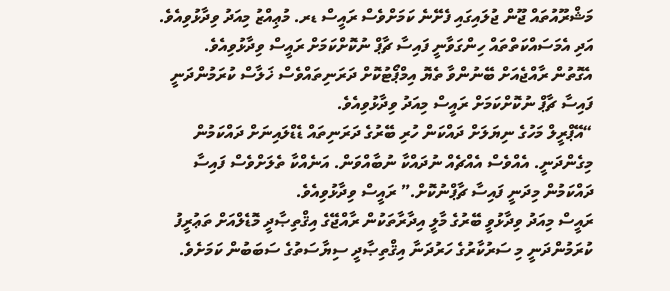މަޝްރޫއުތައް ޖޫން ޖުލައިގައި ފެށޭނެ ކަމަށްވެސް ރައީސް ޑރ. މުޢިއްޒު މިއަދު ވިދާޅުވިއެވެ. އަދި އެމަސައްކަތްތައް ހިންގަވާނީ ފައިސާ ޗާޕް ނުކޮށްކަމަށް ރައީސް ވިދާޅުވިއެވެ.
އެގޮތުން ރާއްޖެއަށް ބޭނުންވާ ތެޔޮ އިމްޕޯޓުކޮށް ދަރަނިތައްވެސް ޚަލާސް ކުރަމުންދަނީ ފައިސާ ޗާޕް ނުކޮށްކަމަށް ރައީސް މިއަދު ވިދާޅުވިއެވެ.
“އޭޕްރީލް މަހުގެ ނިޔަލަށް ދައްކަން ހުރި ބޭރުގެ ދަރަނިތައް ޑެޑްލައިނަށް ދައްކަމުން މިގެންދަނީ. އެއްވެސް އެއްޗެއް ނުދައްކާ ނުބާއްވަން. އަނެއްކާ ތެލަށްވެސް ފައިސާ ދައްކަމުން މިދަނީ ފައިސާ ޗާޕްނުކޮށް.” ރައީސް ވިދާޅުވިއެވެ.
ރައީސް މިއަދު ވިދާޅުވީ ބޭރުގެ މާލީ އިދާރާތަކުން ރާއްޖޭގެ އިޤްތިޞާދީ މޮޑެލްއަށް ތަޢުރީފު ކުރަމުންދަނީ މި ސަރުކާރުގެ ހަރުދަނާ އިޤްތިޞާދީ ސިޔާސަތުގެ ސަބަބުން ކަމަށެވެ.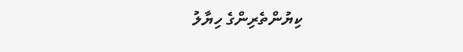ކިޔުންތެރިންގެ ހިޔާލު